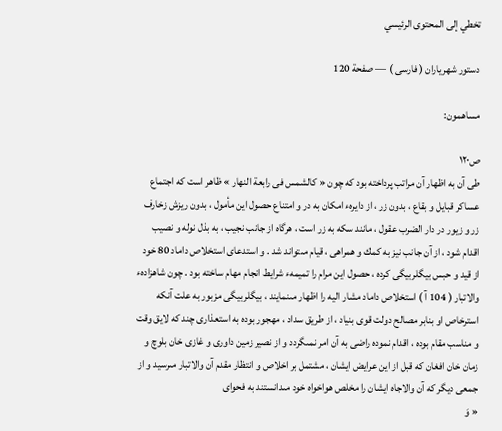تخطي إلى المحتوى الرئيسي

دستور شهرياران ( فارسى ) — صفحة 120

مساهمون:

ص١٢٠
طى آن به اظهار آن مراتب پرداخته بود كه چون « كالشمس فى رابعة النهار » ظاهر است كه اجتماع عساكر قبايل و بقاع ، بدون زر ، از دايرهء امكان به در و امتناع حصول اين مأمول ، بدون ريزش زخارف زر و زيور در دار الضرب عقول ، مانند سكه به زر است ، هرگاه از جانب نجيب ، به بذل نوله و نصيب اقدام شود ، از آن جانب نيز به كمك و همراهى ، قيام مىتواند شد . و استدعاى استخلاص داماد 80 خود از قيد و حبس بيگلربيگى كرده ، حصول اين مرام را تميمهء شرايط انجام مهام ساخته بود . چون شاهزادهء والاتبار ( 104 آ ) استخلاص داماد مشار اليه را اظهار مىنمايند ، بيگلربيگى مزبور به علت آنكه استرخاص او بنابر مصالح دولت قوى بنياد ، از طريق سداد ، مهجور بوده به استعذارى چند كه لايق وقت و مناسب مقام بوده ، اقدام نموده راضى به آن امر نمىگردد و از نصير زمين داورى و غازى خان بلوچ و زمان خان افغان كه قبل از اين عرايض ايشان ، مشتمل بر اخلاص و انتظار مقدم آن والاتبار مىرسيد و از جمعى ديگر كه آن والاجاه ايشان را مخلص هواخواه خود مىدانستند به فحواى
« وَ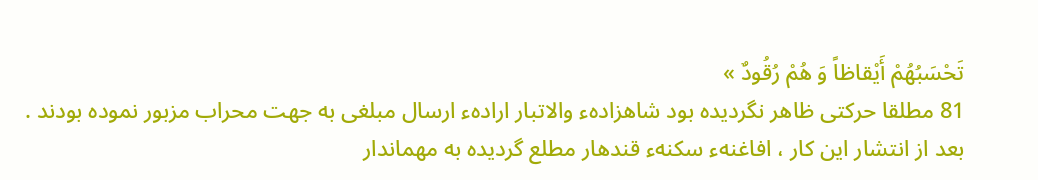تَحْسَبُهُمْ أَيْقاظاً وَ هُمْ رُقُودٌ »
81 مطلقا حركتى ظاهر نگرديده بود شاهزادهء والاتبار ارادهء ارسال مبلغى به جهت محراب مزبور نموده بودند . بعد از انتشار اين كار ، افاغنهء سكنهء قندهار مطلع گرديده به مهماندار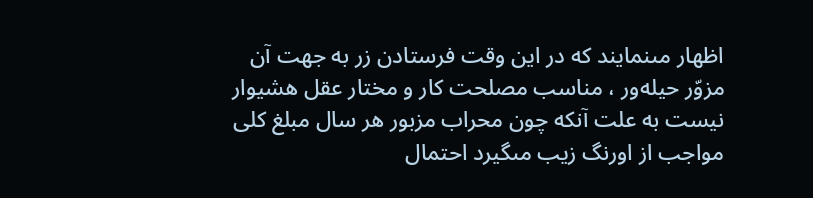اظهار مىنمايند كه در اين وقت فرستادن زر به جهت آن مزوّر حيله‌ور ، مناسب مصلحت كار و مختار عقل هشيوار نيست به علت آنكه چون محراب مزبور هر سال مبلغ كلى مواجب از اورنگ زيب مىگيرد احتمال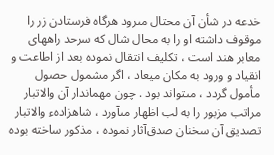خدعه در شأن آن محتال مىرود هرگاه فرستادن زر را موقوف داشته او را به محال شال كه سرحد راههاى معابر هند است ، تكليف انتقال نموده بعد از اطاعت و انقياد و ورود به مكان ميعاد ، اگر مشمول حصول مأمول گردد ، مىتواند بود . چون مهماندار آن والاتبار مراتب مزبور را به لب اظهار مىآورد ، شاهزادهء والاتبار تصديق آن سخنان صدق‌آثار نموده ، مذكور ساخته بوده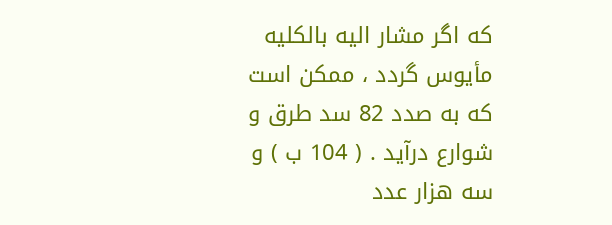كه اگر مشار اليه بالكليه مأيوس گردد ، ممكن است كه به صدد 82 سد طرق و شوارع درآيد . ( 104 ب ) و سه هزار عدد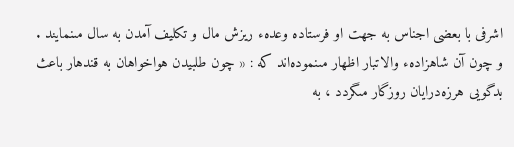اشرفى با بعضى اجناس به جهت او فرستاده وعدهء ريزش مال و تكليف آمدن به سال مىنمايند . و چون آن شاهزادهء والاتبار اظهار مىنموده‌اند كه : « چون طلبيدن هواخواهان به قندهار باعث بدگويى هرزه‌درايان روزگار مىگردد ، به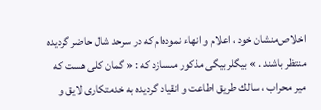اخلاص‌منشان خود ، اعلام و انهاء نموده‌ام كه در سرحد شال حاضر گرديده منتظر باشند . » بيگلربيگى مذكور مىسازد كه : « گمان كلى هست كه مير محراب ، سالك طريق اطاعت و انقياد گرديده به خدمتكارى لايق و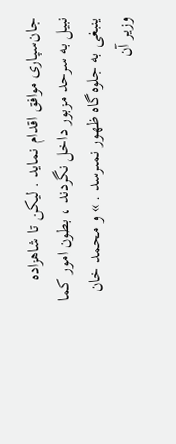جان‌سپارى موافق اقدام نمايد . ليكن تا شاهزاده نبيل به سرحد مزبور داخل نگردند ، بطون امور كما ينبغى به جلوه‌گاه ظهور نمىرسد . » و محمد خان وزير آن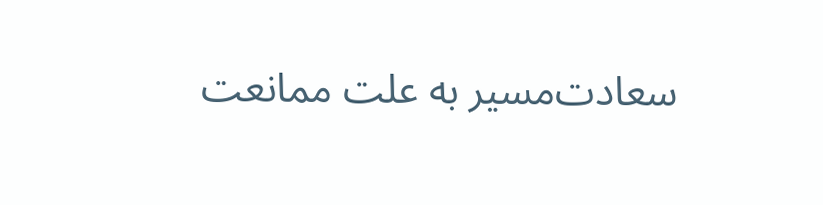سعادت‌مسير به علت ممانعت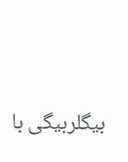بيگلربيگى با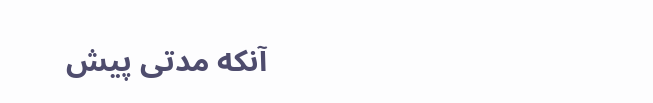آنكه مدتى پيش